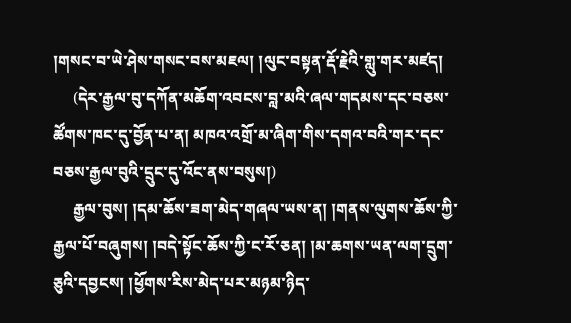།གསང་བ་ཡེ་ཤེས་གསང་བས་མཇལ། །ལུང་བསྟན་རྡོ་རྗེའི་གླུ་གར་མཛད།
     (དེར་རྒྱལ་བུ་དཀོན་མཆོག་འབངས་བླ་མའི་ཞལ་གདམས་དང་བཅས་ཚོགས་ཁང་དུ་བྱོན་པ་ན། མཁའ་འགྲོ་མ་ཞིག་གིས་དགའ་བའི་གར་དང་བཅས་རྒྱལ་བུའི་དྲུང་དུ་འོང་ནས་བསུས།)
     རྒྱལ་བུས། །དམ་ཆོས་ཟག་མེད་གཞལ་ཡས་ན། །གནས་ལུགས་ཆོས་ཀྱི་རྒྱལ་པོ་བཞུགས། །བདེ་སྟོང་ཆོས་ཀྱི་ང་རོ་ཅན། །མ་ཆགས་ཡན་ལག་དྲུག་ཅུའི་དབྱངས། །ཕྱོགས་རིས་མེད་པར་མཉམ་ཉིད་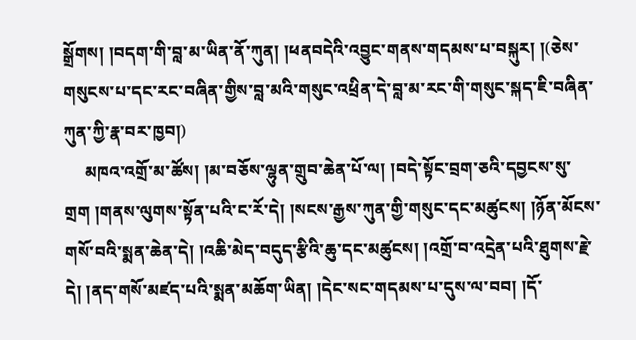སྒྲོགས། །བདག་གི་བླ་མ་ཡིན་ནོ་ཀུན། །ཕནབདེའི་འབྱུང་གནས་གདམས་པ་བསྐུར། །(ཅེས་གསུངས་པ་དང་རང་བཞིན་གྱིས་བླ་མའི་གསུང་འཕྲིན་དེ་བླ་མ་རང་གི་གསུང་སྐད་ཇི་བཞིན་ཀུན་ཀྱི་རྣ་བར་ཁྱབ།)
     མཁའ་འགྲོ་མ་ཚོས། །མ་བཅོས་ལྷུན་གྲུབ་ཆེན་པོ་ལ། །བདེ་སྟོང་བྲག་ཅའི་དབྱངས་སུ་གྲག །གནས་ལུགས་སྟོན་པའི་ང་རོ་དེ། །སངས་རྒྱས་ཀུན་གྱི་གསུང་དང་མཚུངས། །ཉོན་མོངས་གསོ་བའི་སྨན་ཆེན་དེ། །འཆི་མེད་བདུད་རྩིའི་ཆུ་དང་མཚུངས། །འགྲོ་བ་འདྲེན་པའི་ཐུགས་རྗེ་དེ། །ནད་གསོ་མཛད་པའི་སྨན་མཆོག་ཡིན། །དེང་སང་གདམས་པ་དུས་ལ་བབ། །དོ་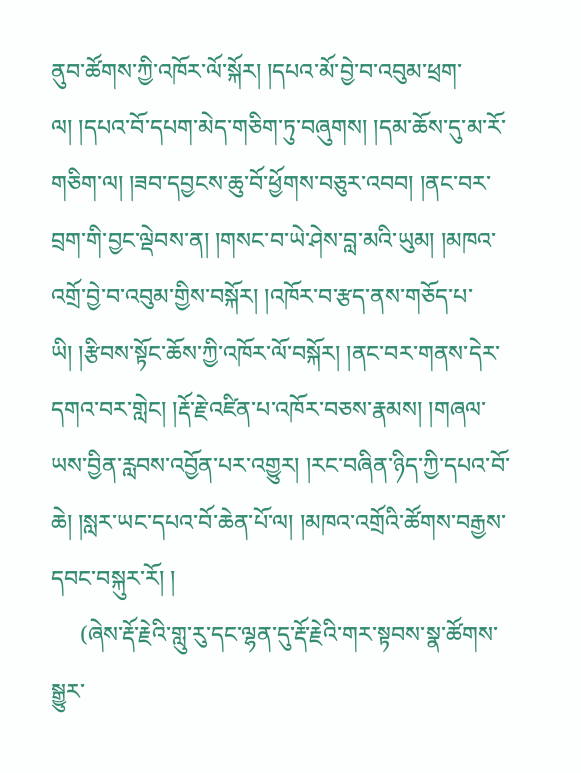ནུབ་ཚོགས་ཀྱི་འཁོར་ལོ་སྐོར། །དཔའ་མོ་བྱེ་བ་འབུམ་ཕྲག་ལ། །དཔའ་བོ་དཔག་མེད་གཅིག་ཏུ་བཞུགས། །དམ་ཆོས་དུ་མ་རོ་གཅིག་ལ། །ཟབ་དབྱངས་ཆུ་བོ་ཕྱོགས་བཅུར་འབབ། །ནང་བར་བྲག་གི་བྱང་ལྡེབས་ན། །གསང་བ་ཡེ་ཤེས་བླ་མའི་ཡུམ། །མཁའ་འགྲོ་བྱེ་བ་འབུམ་གྱིས་བསྐོར། །འཁོར་བ་རྩད་ནས་གཅོད་པ་ཡི། །རྩིབས་སྟོང་ཆོས་ཀྱི་འཁོར་ལོ་བསྐོར། །ནང་བར་གནས་དེར་དགའ་བར་གླེང། །རྡོ་རྗེ་འཛིན་པ་འཁོར་བཅས་རྣམས། །གཞལ་ཡས་བྱིན་རླབས་འབྱོན་པར་འགྱུར། །རང་བཞིན་ཉིད་ཀྱི་དཔའ་བོ་ཆེ། །སླར་ཡང་དཔའ་བོ་ཆེན་པོ་ལ། །མཁའ་འགྲོའི་ཚོགས་བརྒྱས་དབང་བསྐུར་རོ། །
     (ཞེས་རྡོ་རྗེའི་གླུ་རུ་དང་ལྷན་དུ་རྡོ་རྗེའི་གར་སྟབས་སྣ་ཚོགས་སྒྱུར་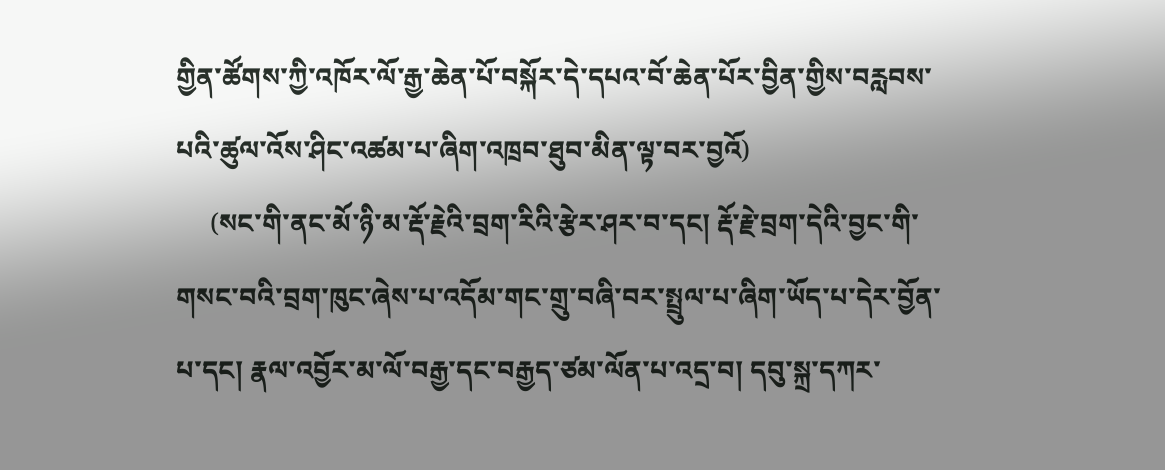གྱིན་ཚོགས་ཀྱི་འཁོར་ལོ་རྒྱ་ཆེན་པོ་བསྐོར་དེ་དཔའ་བོ་ཆེན་པོར་བྱིན་གྱིས་བརླབས་པའི་ཚུལ་འོས་ཤིང་འཚམ་པ་ཞིག་འཁྲབ་ཐུབ་མིན་ལྟ་བར་བྱའོ)
     (སང་གི་ནང་མོ་ཉི་མ་རྡོ་རྗེའི་བྲག་རིའི་རྩེར་ཤར་བ་དང། རྡོ་རྗེ་བྲག་དེའི་བྱང་གི་གསང་བའི་བྲག་ཁུང་ཞེས་པ་འདོམ་གང་གྲུ་བཞི་བར་སྤྲུལ་པ་ཞིག་ཡོད་པ་དེར་བྱོན་པ་དང། རྣལ་འབྱོར་མ་ལོ་བརྒྱ་དང་བརྒྱད་ཙམ་ལོན་པ་འདྲ་བ། དབུ་སྐྲ་དཀར་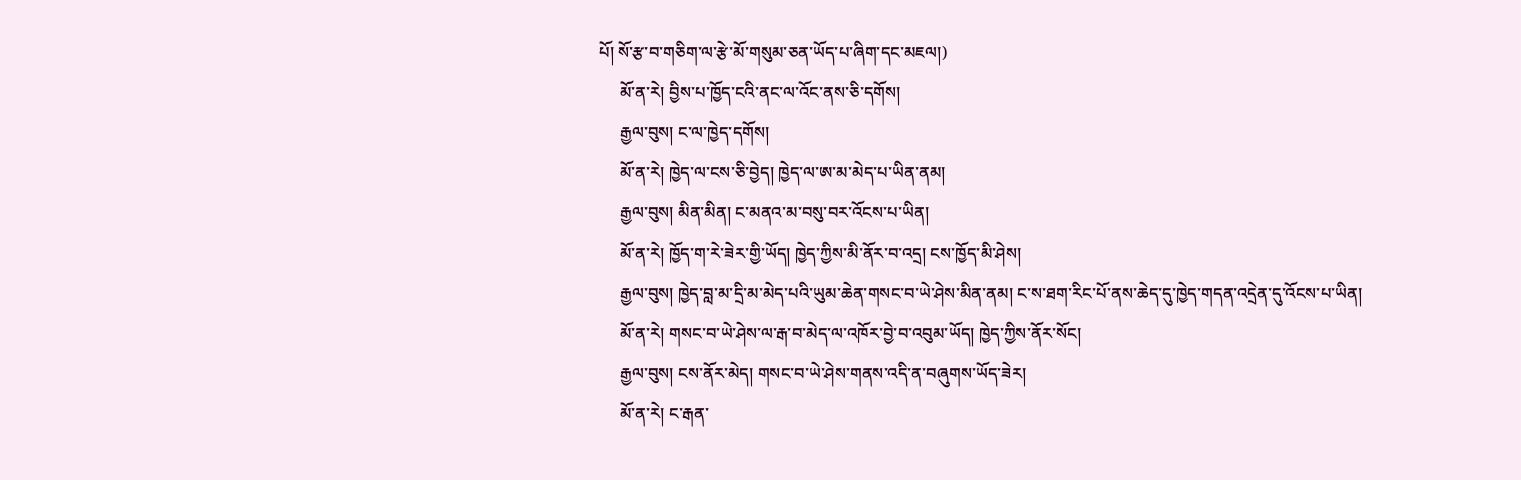པོ། སོ་རྩ་བ་གཅིག་ལ་རྩེ་མོ་གསུམ་ཅན་ཡོད་པ་ཞིག་དང་མཇལ།)
     མོ་ན་རེ། བྱིས་པ་ཁྱོད་ངའི་ནང་ལ་འོང་ནས་ཅི་དགོས།
     རྒྱལ་བུས། ང་ལ་ཁྱེད་དགོས།
     མོ་ན་རེ། ཁྱེད་ལ་ངས་ཅི་བྱེད། ཁྱེད་ལ་ཨ་མ་མེད་པ་ཡིན་ནམ།
     རྒྱལ་བུས། མིན་མིན། ང་མནའ་མ་བསུ་བར་འོངས་པ་ཡིན།
     མོ་ན་རེ། ཁྱོད་ག་རེ་ཟེར་གྱི་ཡོད། ཁྱེད་ཀྱིས་མི་ནོར་བ་འདྲ། ངས་ཁྱོད་མི་ཤེས།
     རྒྱལ་བུས། ཁྱེད་བླ་མ་དྲི་མ་མེད་པའི་ཡུམ་ཆེན་གསང་བ་ཡེ་ཤེས་མིན་ནམ། ང་ས་ཐག་རིང་པོ་ནས་ཆེད་དུ་ཁྱེད་གདན་འདྲེན་དུ་འོངས་པ་ཡིན།
     མོ་ན་རེ། གསང་བ་ཡེ་ཤེས་ལ་རྒ་བ་མེད་ལ་འཁོར་བྱེ་བ་འབུམ་ཡོད། ཁྱེད་ཀྱིས་ནོར་སོང།
     རྒྱལ་བུས། ངས་ནོར་མེད། གསང་བ་ཡེ་ཤེས་གནས་འདི་ན་བཞུགས་ཡོད་ཟེར།
     མོ་ན་རེ། ང་རྒན་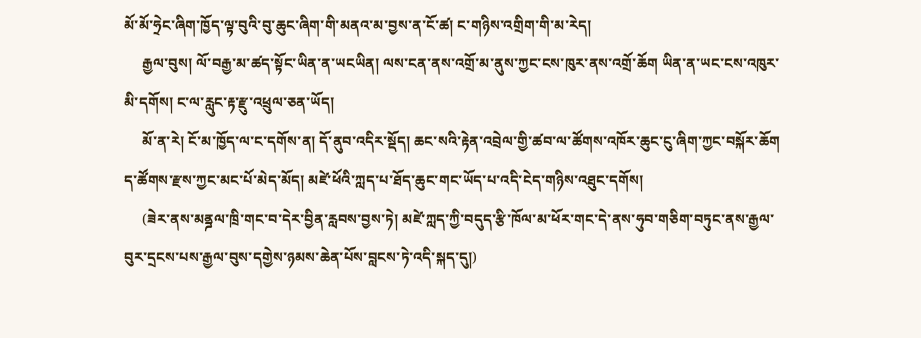མོ་མོ་ཧྲེང་ཞིག་ཁྱོད་ལྟ་བུའི་བུ་ཆུང་ཞིག་གི་མནའ་མ་བྱས་ན་ངོ་ཚ། ང་གཉིས་འགྲིག་གི་མ་རེད།
     རྒྱལ་བུས། ལོ་བརྒྱ་མ་ཚད་སྟོང་ཡིན་ན་ཡངཡིན། ལས་ངན་ནས་འགྲོ་མ་ནུས་ཀྱང་ངས་ཁུར་ནས་འགྲོ་ཆོག ཡིན་ན་ཡང་ངས་འཁུར་མི་དགོས། ང་ལ་རླུང་རྟ་རྫུ་འཕྲུལ་ཅན་ཡོད།
     མོ་ན་རེ། ངོ་མ་ཁྱོད་ལ་ང་དགོས་ན། དོ་ནུབ་འདིར་སྡོད། ཆང་སའི་རྟེན་འབྲེལ་གྱི་ཚབ་ལ་ཚོགས་འཁོར་ཆུང་ངུ་ཞིག་ཀྱང་བསྐོར་ཆོག ད་ཚོགས་རྫས་ཀྱང་མང་པོ་མེད་མོད། མཛེ་ཕོའི་ཀླད་པ་ཐོད་ཆུང་གང་ཡོད་པ་འདི་ངེད་གཉིས་འཐུང་དགོས།
     (ཟེར་ནས་མནྜལ་ཁྲི་གང་བ་དེར་བྱིན་རླབས་བྱས་ཏེ། མཛེ་ཀླད་ཀྱི་བདུད་རྩི་ཁོལ་མ་ཕོར་གང་དེ་ནས་ཧུབ་གཅིག་བཏུང་ནས་རྒྱལ་བུར་དྲངས་པས་རྒྱལ་བུས་དགྱེས་ཉམས་ཆེན་པོས་བླངས་ཏེ་འདི་སྐད་དུ།)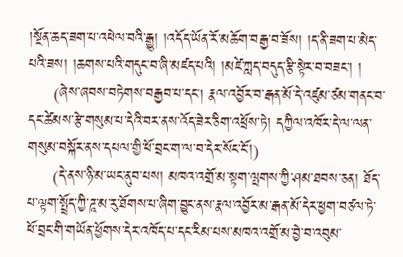།སྔོན་ཆད་ཟག་པ་འཕེལ་བའི་རྒྱུ། །འདོད་ཡོན་རོ་མཆོག་བརྒྱ་བ་ཟོས། །ད་ནི་ཟག་པ་མེད་པའི་ཟས། །ཆགས་པའི་གདུང་བ་ཞི་མཛད་པའི། །མཛེ་ཀླད་བདུད་རྩི་སྟེར་བ་བཟང་། །
     (ཞེས་ཞབས་བཏེགས་བརྒྱབ་པ་དང། རྣལ་འབྱོར་བ་རྒན་མོ་དེ་འཛུམ་ཙམ་གནང་བ་དང་ཚེམས་རྩེ་གསུམ་པ་དེའི་བར་ནས་འོད་ཟེར་ཅིག་འཕྲོས་ཏེ། དཀྱིལ་འཁོར་དེ་ལ་ལན་གསུམ་བསྐོར་ནས་དཔལ་གྱི་ཕོ་བྲང་ག་ལ་བ་དེར་སོང་ངོ་།)
     (དེ་ནས་ཉི་མ་ཡང་ནུབ་པས། མཁའ་འགྲོ་མ་སྟག་ལྤགས་ཀྱི་ཤམ་ཐབས་ཅན། ཐོད་པ་ལྟག་སྤྲོད་ཀྱི་ཌཱ་མ་རུ་ཐོགས་པ་ཞིག་བྱུང་ནས་རྣལ་འབྱོར་མ་རྒན་མོ་དེར་ཕྱག་བཙལ་ཏེ་ཕོ་བྲང་གི་གཡོན་ཕྱོགས་དེར་འཁོད་པ་དང་རིམ་པས་མཁའ་འགྲོ་མ་བྱེ་བ་འབུམ་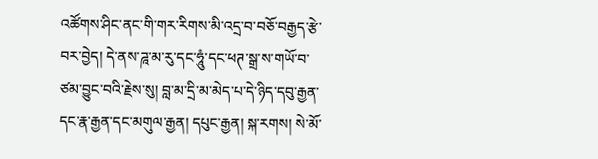འཚོགས་ཤིང་ནང་གི་གར་རིགས་མི་འདྲ་བ་བཅོ་བརྒྱད་རྩེ་བར་བྱེད། དེ་ནས་ཌཱ་མ་རུ་དང་ཧཱུཾ་དང་ཕཊ་སྒྲ་ས་གཡོ་བ་ཙམ་བྱུང་བའི་རྗེས་སུ། བླ་མ་དྲི་མ་མེད་པ་དེ་ཉིད་དབུ་རྒྱན་དང་རྣ་རྒྱན་དང་མགུལ་རྒྱན། དཔུང་རྒྱན། སྐ་རགས། སེ་མོ་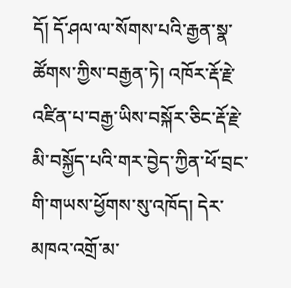དོ། དོ་ཤལ་ལ་སོགས་པའི་རྒྱན་སྣ་ཚོགས་ཀྱིས་བརྒྱན་ཏེ། འཁོར་རྡོ་རྗེ་འཛིན་པ་བརྒྱ་ཡིས་བསྐོར་ཅིང་རྡོ་རྗེ་མི་བསྐྱོད་པའི་གར་བྱེད་ཀྱིན་ཕོ་བྲང་གི་གཡས་ཕྱོགས་སུ་འཁོད། དེར་མཁའ་འགྲོ་མ་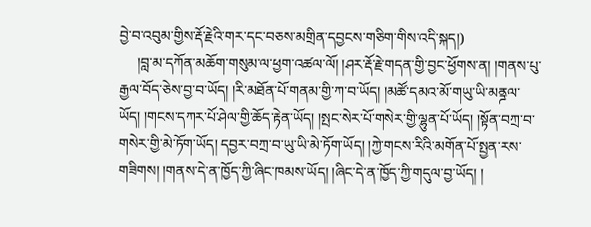བྱེ་བ་འབུམ་གྱིས་རྡོ་རྗེའི་གར་དང་བཅས་མགྲིན་དབྱངས་གཅིག་གིས་འདི་སྐད།)
     །བླ་མ་དཀོན་མཆོག་གསུམ་ལ་ཕྱག་འཚལ་ལོ། །ཤར་རྡོ་རྗེ་གདན་གྱི་བྱང་ཕྱོགས་ན། །གནས་པུ་རྒྱལ་བོད་ཅེས་བྱ་བ་ཡོད། །རི་མཐོན་པོ་གནམ་གྱི་ཀ་བ་ཡོད། །མཚོ་དམའ་མོ་གཡུ་ཡི་མནྜལ་ཡོད། །གངས་དཀར་པོ་ཤེལ་གྱི་ཆོད་རྟེན་ཡོད། །སྤང་སེར་པོ་གསེར་གྱི་ལྷུན་པོ་ཡོད། །སྟོན་བཀྲ་བ་གསེར་གྱི་མེ་ཏོག་ཡོད། དབྱར་བཀྲ་བ་ཡུ་ཡི་མེ་ཏོག་ཡོད། །ཀྱེ་གངས་རིའི་མགོན་པོ་སྤྱན་རས་གཟིགས། །གནས་དེ་ན་ཁྱོད་ཀྱི་ཞིང་ཁམས་ཡོད། །ཞིང་དེ་ན་ཁྱོད་ཀྱི་གདུལ་བྱ་ཡོད། །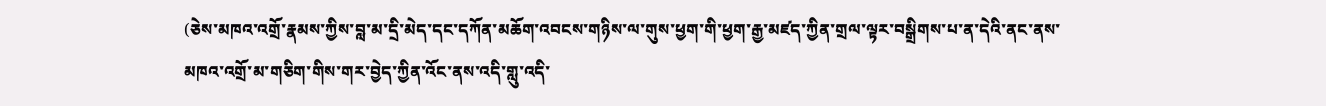(ཅེས་མཁའ་འགྲོ་རྣམས་ཀྱིས་བླ་མ་དྲི་མེད་དང་དཀོན་མཆོག་འབངས་གཉིས་ལ་གུས་ཕྱག་གི་ཕྱག་རྒྱ་མཛད་ཀྱིན་གྲལ་ལྟར་བསྒྲིགས་པ་ན་དེའི་ནང་ནས་མཁའ་འགྲོ་མ་གཅིག་གིས་གར་བྱེད་ཀྱིན་འོང་ནས་འདི་གླུ་འདི་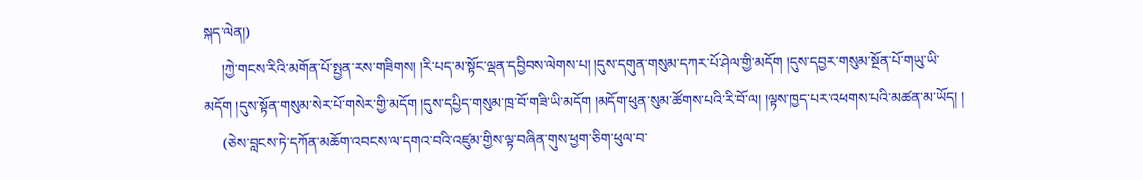སྐད་ལེན།)
     །ཀྱེ་གངས་རིའི་མགོན་པོ་སྤྱན་རས་གཟིགས། །རི་པད་མ་སྟོང་ལྡན་དབྱིབས་ལེགས་པ། །དུས་དགུན་གསུམ་དཀར་པོ་ཤེལ་གྱི་མདོག །དུས་དབྱར་གསུམ་སྔོན་པོ་གཡུ་ཡི་མདོག །དུས་སྟོན་གསུམ་སེར་པོ་གསེར་གྱི་མདོག །དུས་དཔྱིད་གསུམ་ཁྲ་བོ་གཟི་ཡི་མདོག །མདོག་ཕུན་སུམ་ཚོགས་པའི་རི་བོ་ལ། །ལྟས་ཁྱད་པར་འཕགས་པའི་མཚན་མ་ཡོད། །
     (ཅེས་བླངས་ཏེ་དཀོན་མཆོག་འབངས་ལ་དགའ་བའི་འཛུམ་གྱིས་ལྟ་བཞིན་གུས་ཕྱག་ཅིག་ཕུལ་བ་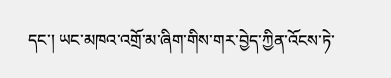དང་། ཡང་མཁའ་འགྲོ་མ་ཞིག་གིས་གར་བྱེད་ཀྱིན་འོངས་ཏེ་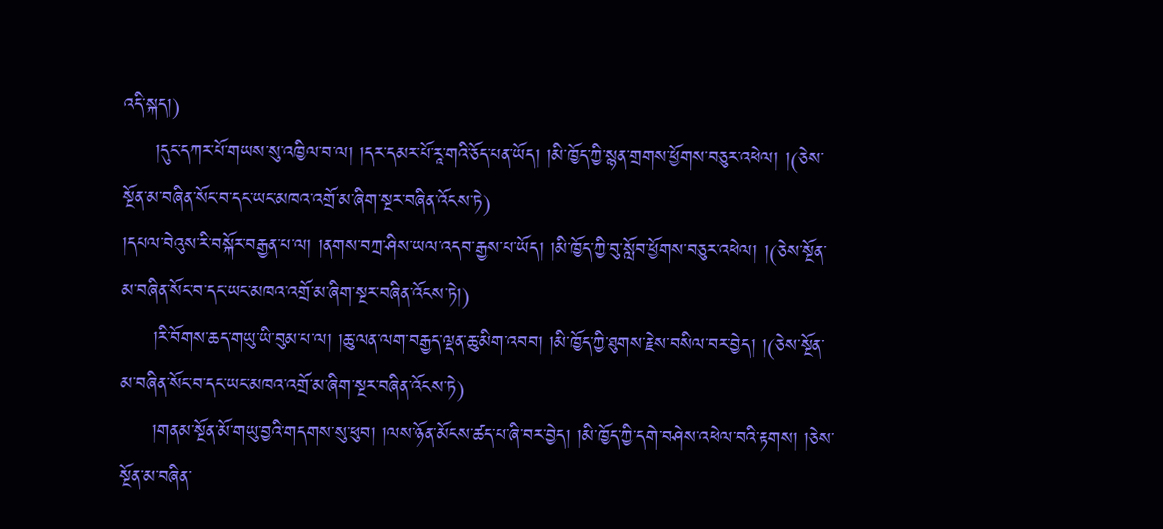འདི་སྐད།)
     །དུང་དཀར་པོ་གཡས་སུ་འཁྱིལ་བ་ལ། །དར་དམར་པོ་རཱ་གའི་ཅོད་པན་ཡོད། །མི་ཁྱོད་ཀྱི་སྙན་གྲགས་ཕྱོགས་བཅུར་འཕེལ། །(ཅེས་སྔོན་མ་བཞིན་སོང་བ་དང་ཡང་མཁའ་འགྲོ་མ་ཞིག་སྔར་བཞིན་འོངས་ཏེ)
།དཔལ་བེའུས་རི་བསྐོར་བརྒྱན་པ་ལ། །ནགས་བཀྲ་ཤིས་ཡལ་འདབ་རྒྱས་པ་ཡོད། །མི་ཁྱོད་ཀྱི་བུ་སློབ་ཕྱོགས་བཅུར་འཕེལ། །(ཅེས་སྔོན་མ་བཞིན་སོང་བ་དང་ཡང་མཁའ་འགྲོ་མ་ཞིག་སྔར་བཞིན་འོངས་ཏེ།)
     །རི་བོགས་ཆད་གཡུ་ཡི་བུམ་པ་ལ། །ཆུ་ལན་ལག་བརྒྱད་ལྡན་ཆུ་མིག་འབབ། །མི་ཁྱོད་ཀྱི་ཐུགས་རྗེས་བསིལ་བར་བྱེད། །(ཅེས་སྔོན་མ་བཞིན་སོང་བ་དང་ཡང་མཁའ་འགྲོ་མ་ཞིག་སྔར་བཞིན་འོངས་ཏེ)
     །གནམ་སྔོན་མོ་གཡུ་བྱའི་གདགས་སུ་ཕུབ། །ལས་ཉོན་མོངས་ཚད་པ་ཞི་བར་བྱེད། །མི་ཁྱོད་ཀྱི་དགེ་བཤེས་འཕེལ་བའི་རྟགས། །ཅེས་སྔོན་མ་བཞིན་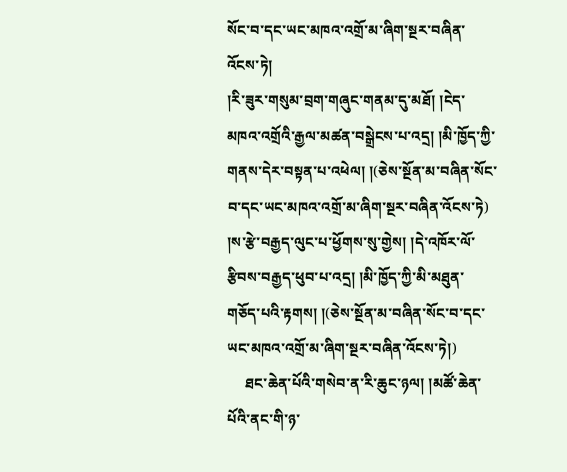སོང་བ་དང་ཡང་མཁའ་འགྲོ་མ་ཞིག་སྔར་བཞིན་འོངས་ཏེ།
།རི་ཟུར་གསུམ་བྲག་གཞུང་གནམ་དུ་མཐོ། །ངེད་མཁའ་འགྲོའི་རྒྱལ་མཚན་བསྒྲེངས་པ་འདྲ། །མི་ཁྱོད་ཀྱི་གནས་དེར་བསྟན་པ་འཕེལ། །(ཅེས་སྔོན་མ་བཞིན་སོང་བ་དང་ཡང་མཁའ་འགྲོ་མ་ཞིག་སྔར་བཞིན་འོངས་ཏེ)
།ས་རྩེ་བརྒྱད་ལུང་པ་ཕྱོགས་སུ་གྱེས། །དེ་འཁོར་ལོ་རྩིབས་བརྒྱད་ཕུབ་པ་འདྲ། །མི་ཁྱོད་ཀྱི་མི་མཐུན་གཅོད་པའི་རྟགས། །(ཅེས་སྔོན་མ་བཞིན་སོང་བ་དང་ཡང་མཁའ་འགྲོ་མ་ཞིག་སྔར་བཞིན་འོངས་ཏེ།)
     ཐང་ཆེན་པོའི་གསེབ་ན་རི་ཆུང་ཉལ། །མཚོ་ཆེན་པོའི་ནང་གི་ཉ་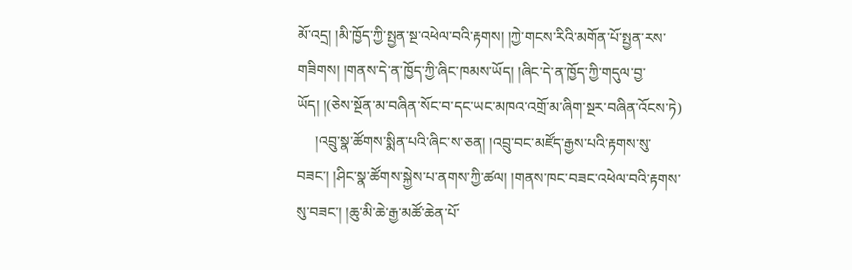མོ་འདྲ། །མི་ཁྱོད་ཀྱི་སྤྱན་སྔ་འཕེལ་བའི་རྟགས། །ཀྱེ་གངས་རིའི་མགོན་པོ་སྤྱན་རས་གཟིགས། །གནས་དེ་ན་ཁྱོད་ཀྱི་ཞིང་ཁམས་ཡོད། །ཞིང་དེ་ན་ཁྱོད་ཀྱི་གདུལ་བྱ་ཡོད། །(ཅེས་སྔོན་མ་བཞིན་སོང་བ་དང་ཡང་མཁའ་འགྲོ་མ་ཞིག་སྔར་བཞིན་འོངས་ཏེ)
     །འབྲུ་སྣ་ཚོགས་སྨིན་པའི་ཞིང་ས་ཅན། །འབྲུ་བང་མཛོད་རྒྱས་པའི་རྟགས་སུ་བཟང་། །ཤིང་སྣ་ཚོགས་སྐྱེས་པ་ནགས་ཀྱི་ཚལ། །གནས་ཁང་བཟང་འཕེལ་བའི་རྟགས་སུ་བཟང་། །ཆུ་མི་ཆེ་རྒྱ་མཚོ་ཆེན་པོ་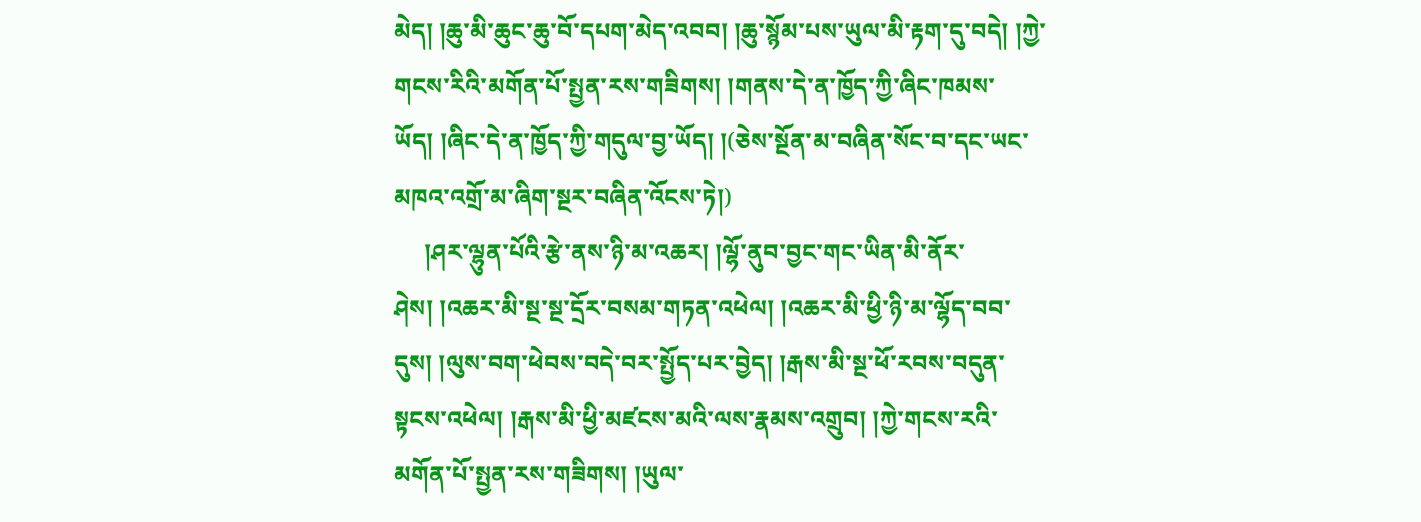མེད། །ཆུ་མི་ཆུང་ཆུ་བོ་དཔག་མེད་འབབ། །ཆུ་སྙོམ་པས་ཡུལ་མི་རྟག་དུ་བདེ། །ཀྱེ་གངས་རིའི་མགོན་པོ་སྤྱན་རས་གཟིགས། །གནས་དེ་ན་ཁྱོད་ཀྱི་ཞིང་ཁམས་ཡོད། །ཞིང་དེ་ན་ཁྱོད་ཀྱི་གདུལ་བྱ་ཡོད། །(ཅེས་སྔོན་མ་བཞིན་སོང་བ་དང་ཡང་མཁའ་འགྲོ་མ་ཞིག་སྔར་བཞིན་འོངས་ཏེ།)
     །ཤར་ལྷུན་པོའི་རྩེ་ནས་ཉི་མ་འཆར། །ལྷོ་ནུབ་བྱང་གང་ཡིན་མི་ནོར་ཤེས། །འཆར་མི་སྔ་སྔ་དྲོར་བསམ་གཏན་འཕེལ། །འཆར་མི་ཕྱི་ཉི་མ་ལྷོད་བབ་དུས། །ལུས་བག་ཕེབས་བདེ་བར་སྤྱོད་པར་བྱེད། །རྒས་མི་སྔ་ཕོ་རབས་བདུན་སྟངས་འཕེལ། །རྒས་མི་ཕྱི་མཛངས་མའི་ལས་རྣམས་འགྲུབ། །ཀྱེ་གངས་རའི་མགོན་པོ་སྤྱན་རས་གཟིགས། །ཡུལ་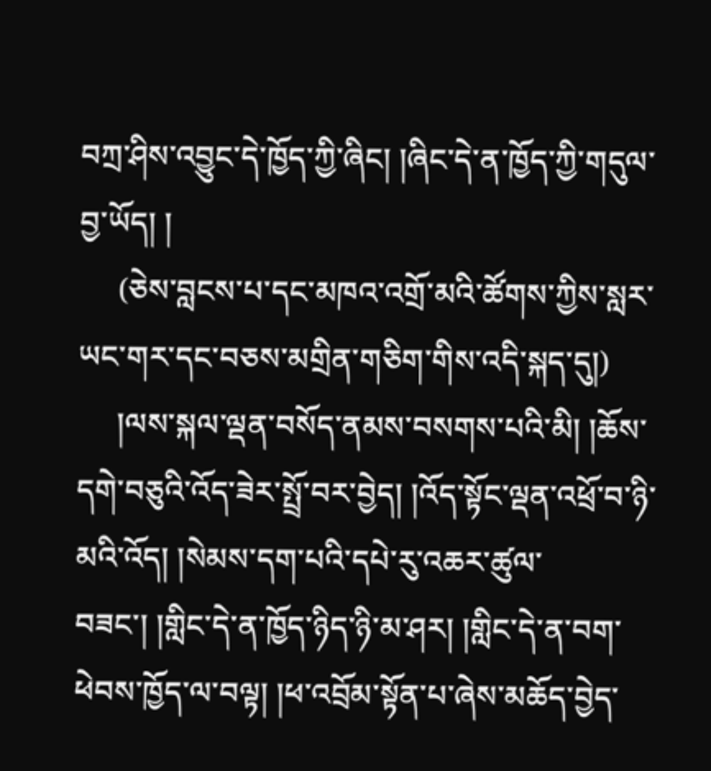བཀྲ་ཤིས་འབྱུང་དེ་ཁྱོད་ཀྱི་ཞིང། །ཞིང་དེ་ན་ཁྱོད་ཀྱི་གདུལ་བྱ་ཡོད། །
     (ཅེས་བླངས་པ་དང་མཁའ་འགྲོ་མའི་ཚོགས་ཀྱིས་སླར་ཡང་གར་དང་བཅས་མགྲིན་གཅིག་གིས་འདི་སྐད་དུ།)
     །ལས་སྐལ་ལྡན་བསོད་ནམས་བསགས་པའི་མི། །ཆོས་དགེ་བཅུའི་འོད་ཟེར་སྤྲོ་བར་བྱེད། །འོད་སྟོང་ལྡན་འཕྲོ་བ་ཉི་མའི་འོད། །སེམས་དག་པའི་དཔེ་རུ་འཆར་ཚུལ་བཟང་། །གླིང་དེ་ན་ཁྱོད་ཉིད་ཉི་མ་ཤར། །གླིང་དེ་ན་བག་ཕེབས་ཁྱོད་ལ་བལྟ། །ཕ་འབྲོམ་སྟོན་པ་ཞེས་མཆོད་བྱེད་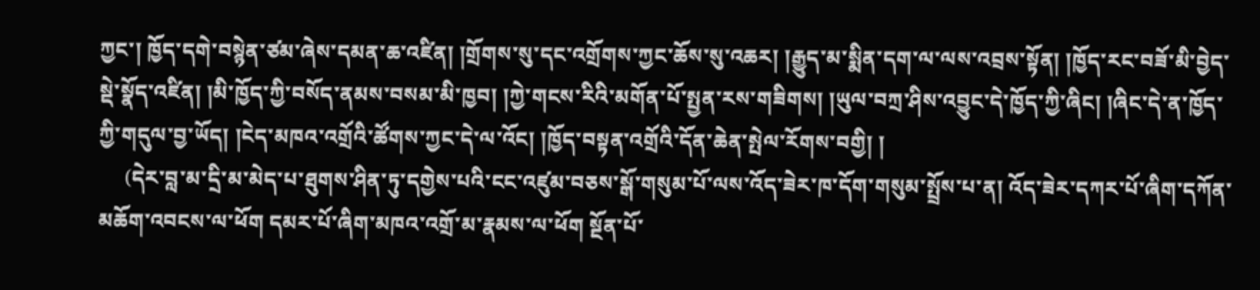ཀྱང་། ཁྱོད་དགེ་བསྙེན་ཙམ་ཞེས་དམན་ཆ་འཛིན། །གྲོགས་སུ་དང་འགྲོགས་ཀྱང་ཆོས་སུ་འཆར། །རྒྱུད་མ་སྨིན་དག་ལ་ལས་འབྲས་སྟོན། །ཁྱོད་རང་བཟོ་མི་བྱེད་སྡེ་སྣོད་འཛིན། །མི་ཁྱོད་ཀྱི་བསོད་ནམས་བསམ་མི་ཁྱབ། །ཀྱེ་གངས་རིའི་མགོན་པོ་སྤྱན་རས་གཟིགས། །ཡུལ་བཀྲ་ཤིས་འབྱུང་དེ་ཁྱོད་ཀྱི་ཞིང། །ཞིང་དེ་ན་ཁྱོད་ཀྱི་གདུལ་བྱ་ཡོད། །ངེད་མཁའ་འགྲོའི་ཚོགས་ཀྱང་དེ་ལ་འོང། །ཁྱོད་བསྟན་འགྲོའི་དོན་ཆེན་སྤེལ་རོགས་བགྱི། །
     (དེར་བླ་མ་དྲི་མ་མེད་པ་ཐུགས་ཤིན་ཏུ་དགྱེས་པའི་ངང་འཛུམ་བཅས་སྒོ་གསུམ་པོ་ལས་འོད་ཟེར་ཁ་དོག་གསུམ་སྤྲོས་པ་ན། འོད་ཟེར་དཀར་པོ་ཞིག་དཀོན་མཆོག་འབངས་ལ་ཕོག དམར་པོ་ཞིག་མཁའ་འགྲོ་མ་རྣམས་ལ་ཕོག སྔོན་པོ་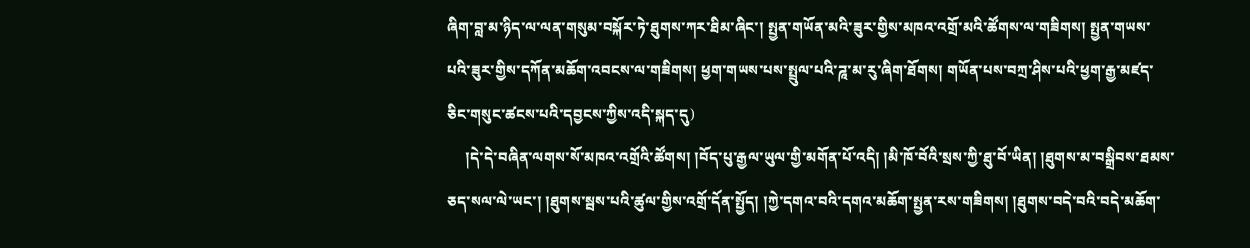ཞིག་བླ་མ་ཉིད་ལ་ལན་གསུམ་བསྐོར་ཏེ་ཐུགས་ཀར་ཐིམ་ཞིང་། སྤྱན་གཡོན་མའི་ཟུར་གྱིས་མཁའ་འགྲོ་མའི་ཚོགས་ལ་གཟིགས། སྤྱན་གཡས་པའི་ཟུར་གྱིས་དཀོན་མཆོག་འབངས་ལ་གཟིགས། ཕྱག་གཡས་པས་སྤྲུལ་པའི་ཌཱ་མ་རུ་ཞིག་ཐོགས། གཡོན་པས་བཀྲ་ཤིས་པའི་ཕྱག་རྒྱ་མཛད་ཅིང་གསུང་ཚངས་པའི་དབྱངས་ཀྱིས་འདི་སྐད་དུ)
     །དེ་དེ་བཞིན་ལགས་སོ་མཁའ་འགྲོའི་ཚོགས། །བོད་པུ་རྒྱལ་ཡུལ་གྱི་མགོན་པོ་འདི། །མི་ཁོ་བོའི་སྲས་ཀྱི་ཐུ་བོ་ཡིན། །ཐུགས་མ་བསྒྲིབས་ཐམས་ཅད་སལ་ལེ་ཡང་། །ཐུགས་སྦས་པའི་ཚུལ་གྱིས་འགྲོ་དོན་སྤྱོད། །ཀྱེ་དགའ་བའི་དགའ་མཆོག་སྤྱན་རས་གཟིགས། །ཐུགས་བདེ་བའི་བདེ་མཆོག་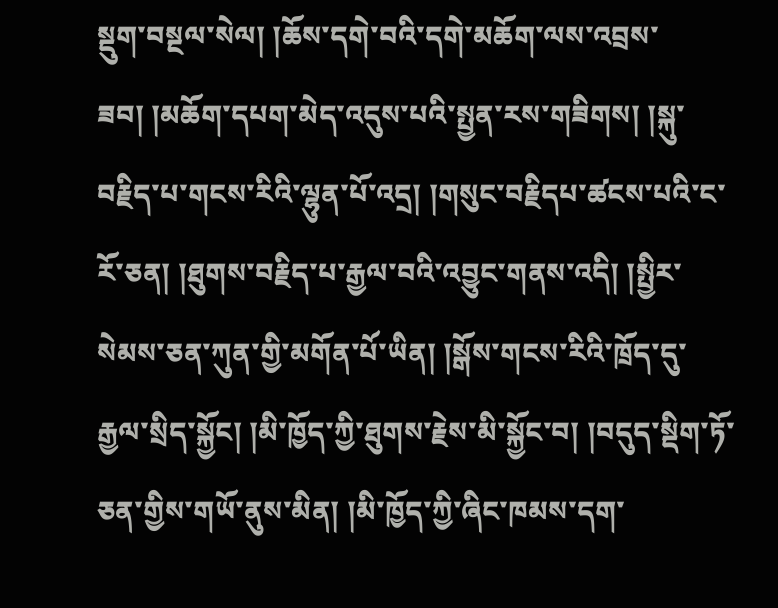སྡུག་བསྔལ་སེལ། །ཆོས་དགེ་བའི་དགེ་མཆོག་ལས་འབྲས་ཟབ། །མཆོག་དཔག་མེད་འདུས་པའི་སྤྱན་རས་གཟིགས། །སྐུ་བརྗིད་པ་གངས་རིའི་ལྷུན་པོ་འདྲ། །གསུང་བརྗིདཔ་ཚངས་པའི་ང་རོ་ཅན། །ཐུགས་བརྗིད་པ་རྒྱལ་བའི་འབྱུང་གནས་འདི། །སྤྱིར་སེམས་ཅན་ཀུན་གྱི་མགོན་པོ་ཡིན། །སྒོས་གངས་རིའི་ཁྲོད་དུ་རྒྱལ་སྲིད་སྐྱོང། །མི་ཁྱོད་ཀྱི་ཐུགས་རྗེས་མི་སྐྱོང་བ། །བདུད་སྡིག་ཏོ་ཅན་གྱིས་གཡོ་ནུས་མིན། །མི་ཁྱོད་ཀྱི་ཞིང་ཁམས་དག་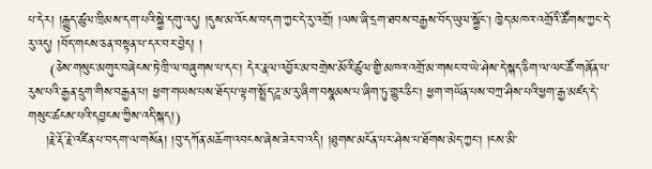པ་དེར། །རྒྱུད་ཚུལ་ཁྲིམས་དག་པའི་སྐྱེ་དགུ་འདུ། །དུས་མ་འོངས་བདག་ཀྱང་དེ་རུ་འགྲོ། །ལས་ཞི་དྲག་ཐབས་བརྒྱས་བོད་ཡུལ་སྐྱོང། ཁྱེད་མཁའ་འགྲོའི་ཚོགས་ཀྱང་དེ་རུ་འདུ། །བོད་གངས་ཅན་བསྟན་པ་དར་བར་བྱེད། །
     (ཅེས་གསུང་མགུར་བཞེངས་ཏེ་ཁྲི་ལ་བཞུགས་པ་དང། དེར་རྣལ་འབྱོར་མ་བགྲེས་མོའི་ཚུལ་གྱི་མཁའ་འགྲོ་མ་གསང་བ་ཡེ་ཤེས་དེ་སྐད་ཅིག་ལ་ལང་ཚོ་གཞོན་པ་རུས་པའི་རྒྱན་དྲུག་གིས་བརྒྱན་པ། ཕྱག་གཡས་པས་ཐོད་པ་ལྟག་སྤྲོད་ཌཱ་མ་རུ་ཞིག་བསྣམས་པ་ཞིག་ཏུ་གྱུར་ཅིང། ཕྱག་གཡོན་པས་བཀྲ་ཤིས་པའི་ཕྱག་རྒྱ་མཛད་དེ་གསུང་ཚངས་པའི་དབྱངས་ཀྱིས་འདི་སྐད།)
    །རྗེ་རྡོ་རྗེ་འཛིན་པ་བདག་ལ་གསོན། །བུ་དཀོན་མཆོག་འབངས་ཞེས་ཟེར་བ་འདི། །ཐུགས་མངོན་པར་ཤེས་པ་ཐོགས་མེད་ཀྱང་། །ངས་མི་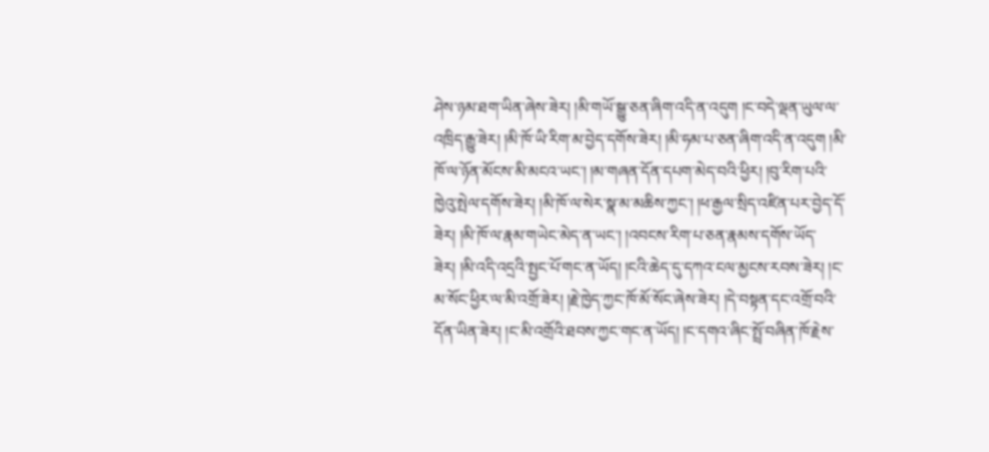ཤེས་ཉམ་ཐག་ཡིན་ཞེས་ཟེར། །མི་གཡོ་སྒྱུ་ཅན་ཞིག་འདི་ན་འདུག །ང་བདེ་ལྡན་ཡུལ་ལ་འཁྲིད་རྒྱུ་ཟེར། །མི་ཁོ་ཡི་རིག་མ་བྱེད་དགོས་ཟེར། །མི་ཧམ་པ་ཅན་ཞིག་འདི་ན་འདུག །མི་ཁོ་ལ་ཉོན་མོངས་མི་མངའ་ཡང་། །མ་གཞན་དོན་དཔག་མེད་བའི་ཕྱིར། །བུ་རིག་པའི་ཁྱེའུ་སྤེལ་དགོས་ཟེར། །མི་ཁོ་ལ་སེར་སྣ་མ་མཆིས་ཀྱང་། །ཕ་རྒྱལ་སྲིད་འཛིན་པར་བྱེད་དོ་ཟེར། །མི་ཁོ་ལ་རྣམ་གཡེང་མེད་ན་ཡང་། །འབངས་རིག་པ་ཅན་རྣམས་དགོས་ཡོད་ཟེར། །མི་འདི་འདྲའི་སྤྱང་པོ་གང་ན་ཡོད། །ངའི་ཆེད་དུ་དཀའ་ངལ་མྱངས་རབས་ཟེར། །ང་མ་སོང་ཕྱིར་ལ་མི་འགྲོ་ཟེར། །རྗེ་ཁྱེད་ཀྱང་ཁོ་མོ་སོང་ཞེས་ཟེར། །དེ་བསྟན་དང་འགྲོ་བའི་དོན་ཡིན་ཟེར། །ང་མི་འགྲོའི་ཐབས་ཀྱང་གང་ན་ཡོད། །ང་དགའ་ཞིང་སྤྲོ་བཞིན་ཁོ་རྗེས་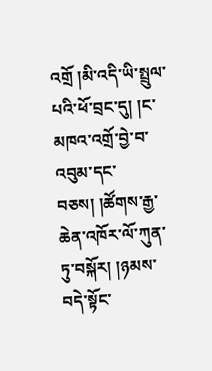འགྲོ །མི་འདི་ཡི་སྤྲུལ་པའི་ཕོ་བྲང་དུ། །ང་མཁའ་འགྲོ་བྱེ་བ་འབུམ་དང་བཅས། །ཚོགས་རྒྱ་ཆེན་འཁོར་ལོ་ཀུན་ཏུ་བསྐོར། །ཉམས་བདེ་སྟོང་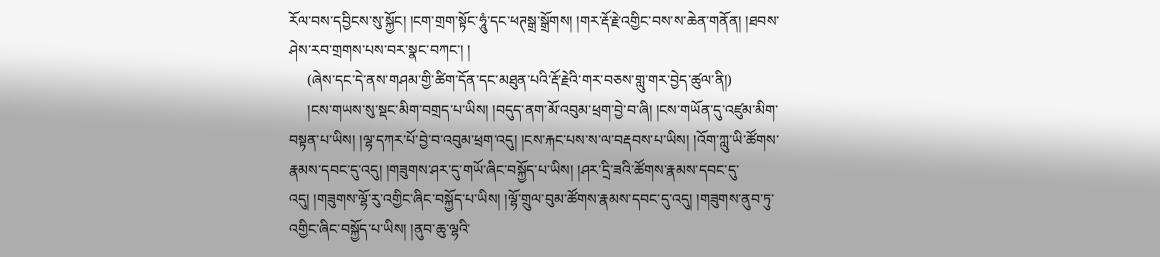རོལ་བས་དབྱིངས་སུ་སྐྱོང། །ངག་གྲག་སྟོང་ཧཱུཾ་དང་ཕཊསྒྲ་སྒྲོགས། །གར་རྡོ་རྗེ་འགྱིང་བས་ས་ཆེན་གནོན། །ཐབས་ཤེས་རབ་གྲགས་པས་བར་སྣང་བཀང་། །
     (ཞེས་དང་དེ་ནས་གཤམ་གྱི་ཚིག་དོན་དང་མཐུན་པའི་རྡོ་རྗེའི་གར་བཅས་གླུ་གར་བྱེད་ཚུལ་ནི།)
     །ངས་གཡས་སུ་སྡང་མིག་བགྲད་པ་ཡིས། །བདུད་ནག་མོ་འབུམ་ཕྲག་བྱེ་བ་ཞི། །ངས་གཡོན་དུ་འཛུམ་མིག་བསྟན་པ་ཡིས། །ལྷ་དཀར་པོ་བྱེ་བ་འབུམ་ཕྲག་འདུ། །ངས་རྐང་པས་ས་ལ་བརྡབས་པ་ཡིས། །འོག་ཀླུ་ཡི་ཚོགས་རྣམས་དབང་དུ་འདུ། །གཟུགས་ཤར་དུ་གཡོ་ཞིང་བསྐྱོད་པ་ཡིས། །ཤར་དྲི་ཟའི་ཚོགས་རྣམས་དབང་དུ་འདུ། །གཟུགས་ལྷོ་རུ་འགྱིང་ཞིང་བསྐྱོད་པ་ཡིས། །ལྷོ་གྲུལ་བུམ་ཚོགས་རྣམས་དབང་དུ་འདུ། །གཟུགས་ནུབ་ཏུ་འགྱིང་ཞིང་བསྐྱོད་པ་ཡིས། །ནུབ་ཆུ་ལྷའི་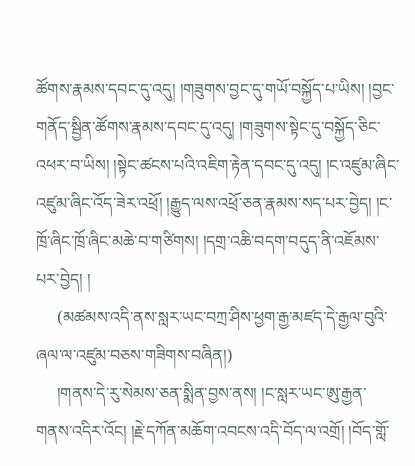ཚོགས་རྣམས་དབང་དུ་འདུ། །གཟུགས་བྱང་དུ་གཡོ་བསྐྱོད་པ་ཡིས། །བྱང་གནོད་སྦྱིན་ཚོགས་རྣམས་དབང་དུ་འདུ། །གཟུགས་སྟེང་དུ་བསྐྱོད་ཅིང་འཕར་བ་ཡིས། །སྟེང་ཚངས་པའི་འཇིག་རྟེན་དབང་དུ་འདུ། །ང་འཛུམ་ཞིང་འཛུམ་ཞིང་འོད་ཟེར་འཕྲོ། །རྒྱུད་ལས་འཕྲོ་ཅན་རྣམས་སད་པར་བྱེད། །ང་ཁྲོ་ཞིང་ཁྲོ་ཞིང་མཆེ་བ་གཙིགས། །དགྲ་འཆི་བདག་བདུད་ནི་འཇོམས་པར་བྱེད། །
     (མཚམས་འདི་ནས་སླར་ཡང་བཀྲ་ཤིས་ཕྱག་རྒྱ་མཛད་དེ་རྒྱལ་བུའི་ཞལ་ལ་འཛུམ་བཅས་གཟིགས་བཞིན།)
     །གནས་དེ་རུ་སེམས་ཅན་སྨིན་བྱས་ནས། །ང་སླར་ཡང་ཨུ་རྒྱན་གནས་འདིར་འོང། །རྗེ་དཀོན་མཆོག་འབངས་འདི་བོད་ལ་འགྲོ། །བོད་གློ་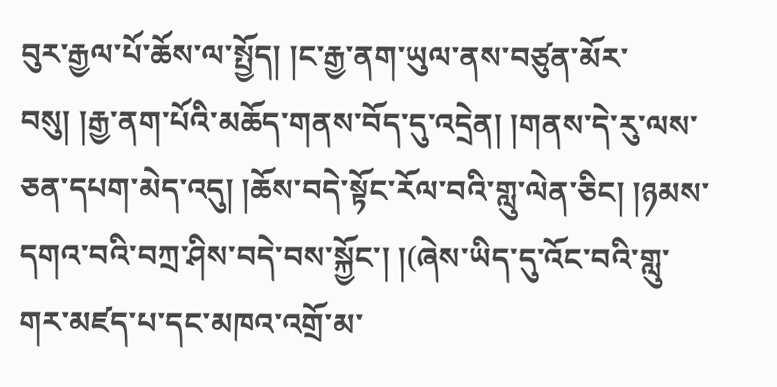བུར་རྒྱལ་པོ་ཆོས་ལ་སྤྱོད། །ང་རྒྱ་ནག་ཡུལ་ནས་བཙུན་མོར་བསུ། །རྒྱ་ནག་པོའི་མཆོད་གནས་བོད་དུ་འདྲེན། །གནས་དེ་རུ་ལས་ཅན་དཔག་མེད་འདུ། །ཆོས་བདེ་སྟོང་རོལ་བའི་གླུ་ལེན་ཅིང། །ཉམས་དགའ་བའི་བཀྲ་ཤིས་བདེ་བས་སྐྱོང་། །(ཞེས་ཡིད་དུ་འོང་བའི་གླུ་གར་མཛད་པ་དང་མཁའ་འགྲོ་མ་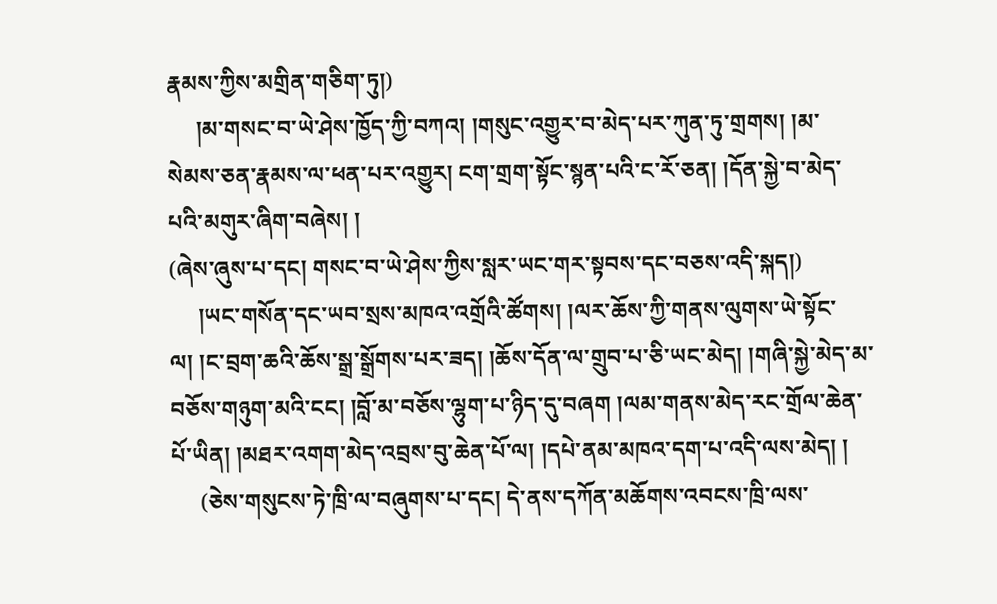རྣམས་ཀྱིས་མགྲིན་གཅིག་ཏུ།)
     །མ་གསང་བ་ཡེ་ཤེས་ཁྱོད་ཀྱི་བཀའ། །གསུང་འགྱུར་བ་མེད་པར་ཀུན་ཏུ་གྲགས། །མ་སེམས་ཅན་རྣམས་ལ་ཕན་པར་འགྱུར། ངག་གྲག་སྟོང་སྙན་པའི་ང་རོ་ཅན། །དོན་སྐྱེ་བ་མེད་པའི་མགུར་ཞིག་བཞེས། །
(ཞེས་ཞུས་པ་དང། གསང་བ་ཡེ་ཤེས་ཀྱིས་སླར་ཡང་གར་སྟབས་དང་བཅས་འདི་སྐད།)
     །ཡང་གསོན་དང་ཡབ་སྲས་མཁའ་འགྲོའི་ཚོགས། །ལར་ཆོས་ཀྱི་གནས་ལུགས་ཡེ་སྟོང་ལ། །ང་བྲག་ཆའི་ཆོས་སྒྲ་སྒྲོགས་པར་ཟད། །ཆོས་དོན་ལ་གྲུབ་པ་ཅི་ཡང་མེད། །གཞི་སྐྱེ་མེད་མ་བཅོས་གཉུག་མའི་ངང། །བློ་མ་བཅོས་ལྷུག་པ་ཉིད་དུ་བཞག །ལམ་གནས་མེད་རང་གྲོལ་ཆེན་པོ་ཡིན། །མཐར་འགག་མེད་འབྲས་བུ་ཆེན་པོ་ལ། །དཔེ་ནམ་མཁའ་དག་པ་འདི་ལས་མེད། །
     (ཅེས་གསུངས་ཏེ་ཁྲི་ལ་བཞུགས་པ་དང། དེ་ནས་དཀོན་མཆོགས་འབངས་ཁྲི་ལས་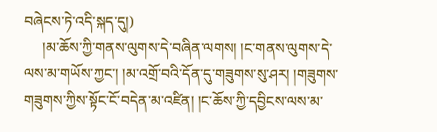བཞེངས་ཏེ་འདི་སྐད་དུ།)
     །མ་ཆོས་ཀྱི་གནས་ལུགས་དེ་བཞིན་ལགས། །ང་གནས་ལུགས་དེ་ལས་མ་གཡོས་ཀྱང་། །མ་འགྲོ་བའི་དོན་དུ་གཟུགས་སུ་ཤར། །གཟུགས་གཟུགས་ཀྱིས་སྟོང་ངོ་བདེན་མ་འཛིན། །ང་ཆོས་ཀྱི་དབྱིངས་ལས་མ་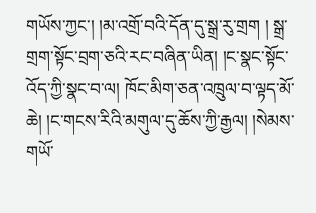གཡོས་ཀྱང་། །མ་འགྲོ་བའི་དོན་དུ་སྒྲ་རུ་གྲག ། སྒྲ་གྲག་སྟོང་བྲག་ཅའི་རང་བཞིན་ཡིན། །ང་སྣང་སྟོང་འོད་ཀྱི་སྣང་བ་ལ། ཁོང་མིག་ཅན་འཁྲུལ་བ་ལྟད་མོ་ཆེ། །ང་གངས་རིའི་མགུལ་དུ་ཆོས་ཀྱི་རྒྱལ། །སེམས་གཡོ་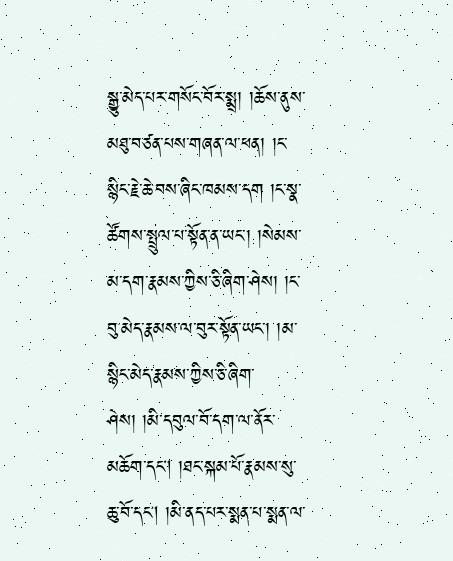སྒྱུ་མེད་པར་གསོང་བོར་སྨྲ། །ཆོས་ནུས་མཐུ་བཙན་པས་གཞན་ལ་ཕན། །ང་སྙིང་རྗེ་ཆེ་བས་ཞིང་ཁམས་དག །ང་སྣ་ཚོགས་སྤྲུལ་པ་སྟོན་ན་ཡང་། །སེམས་མ་དག་རྣམས་ཀྱིས་ཅི་ཞིག་ཤེས། །ང་བུ་མེད་རྣམས་ལ་བུར་སྟོན་ཡང་། །མ་སྙིང་མེད་རྣམས་ཀྱིས་ཅི་ཞིག་ཤེས། །མི་དབུལ་བོ་དག་ལ་ནོར་མཆོག་དང། །ཐང་སྐམ་པོ་རྣམས་སུ་ཆུ་བོ་དང། །མི་ནད་པར་སྨན་པ་སྨན་ལ་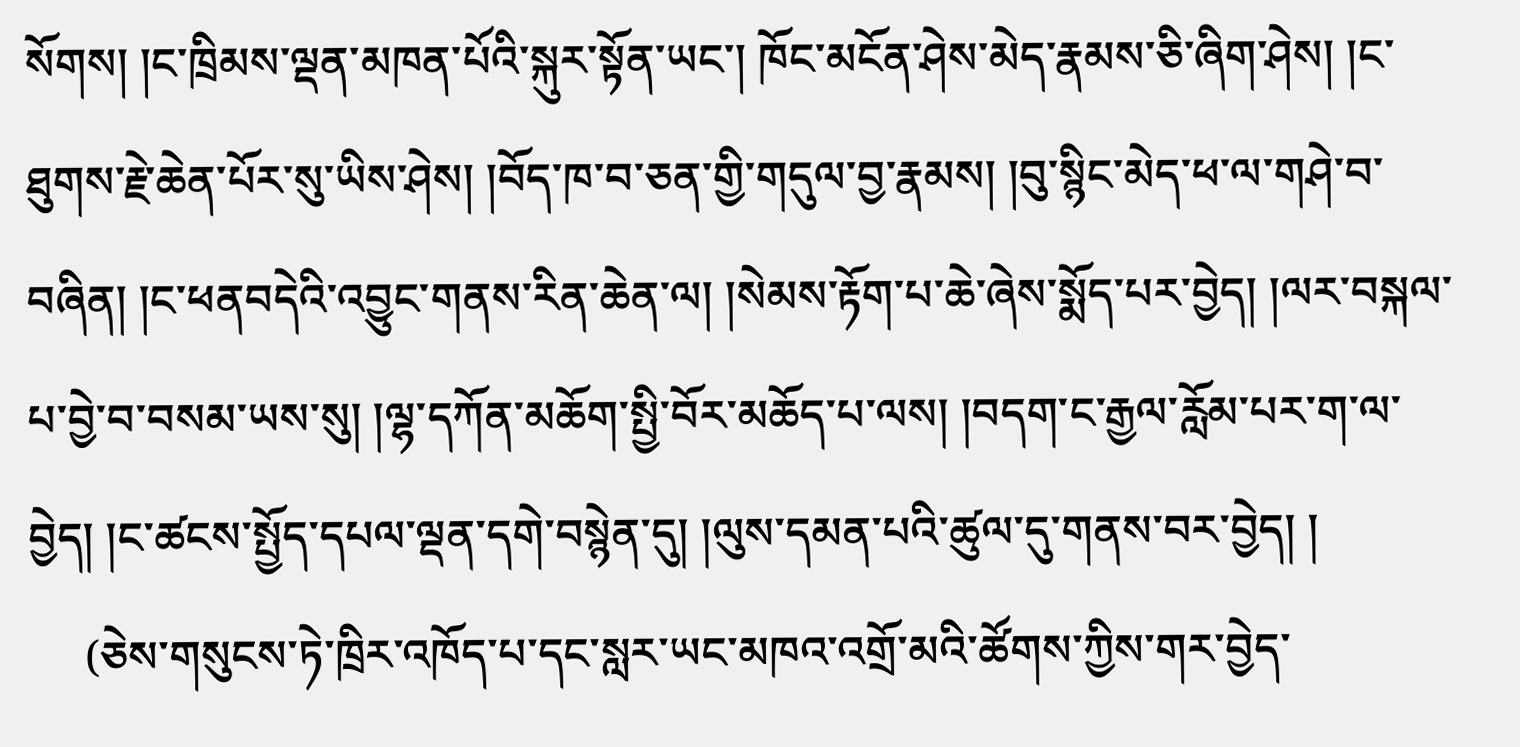སོགས། །ང་ཁྲིམས་ལྡན་མཁན་པོའི་སྐུར་སྟོན་ཡང་། ཁོང་མངོན་ཤེས་མེད་རྣམས་ཅི་ཞིག་ཤེས། །ང་ཐུགས་རྗེ་ཆེན་པོར་སུ་ཡིས་ཤེས། །བོད་ཁ་བ་ཅན་གྱི་གདུལ་བྱ་རྣམས། །བུ་སྙིང་མེད་ཕ་ལ་གཤེ་བ་བཞིན། །ང་ཕནབདེའི་འབྱུང་གནས་རིན་ཆེན་ལ། །སེམས་རྟོག་པ་ཆེ་ཞེས་སྨོད་པར་བྱེད། །ལར་བསྐལ་པ་བྱེ་བ་བསམ་ཡས་སུ། །ལྷ་དཀོན་མཆོག་སྤྱི་བོར་མཆོད་པ་ལས། །བདག་ང་རྒྱལ་རློམ་པར་ག་ལ་བྱེད། །ང་ཚངས་སྤྱོད་དཔལ་ལྡན་དགེ་བསྙེན་དུ། །ལུས་དམན་པའི་ཚུལ་དུ་གནས་བར་བྱེད། །
     (ཅེས་གསུངས་ཏེ་ཁྲིར་འཁོད་པ་དང་སླར་ཡང་མཁའ་འགྲོ་མའི་ཚོགས་ཀྱིས་གར་བྱེད་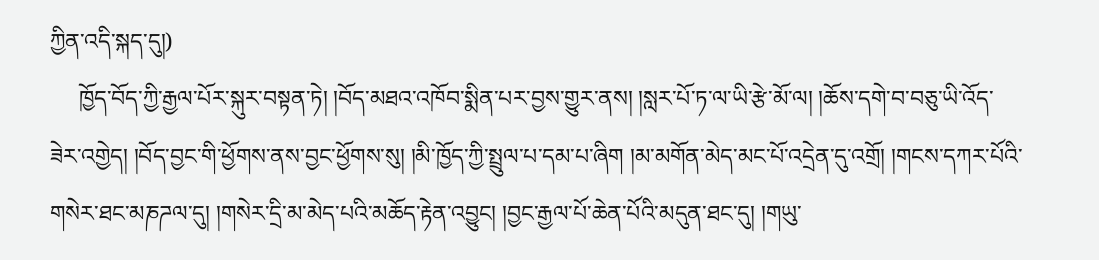ཀྱིན་འདི་སྐད་དུ།)
     ཁྱོད་བོད་ཀྱི་རྒྱལ་པོར་སྐུར་བསྟན་ཏེ། །བོད་མཐའ་འཁོབ་སྨིན་པར་བྱས་གྱུར་ནས། །སླར་པོ་ཏ་ལ་ཡི་རྩེ་མོ་ལ། །ཆོས་དགེ་བ་བཅུ་ཡི་འོད་ཟེར་འགྱེད། །བོད་བྱང་གི་ཕྱོགས་ནས་བྱང་ཕྱོགས་སུ། །མི་ཁྱོད་ཀྱི་སྤྲུལ་པ་དམ་པ་ཞིག །མ་མགོན་མེད་མང་པོ་འདྲེན་དུ་འགྲོ། །གངས་དཀར་པོའི་གསེར་ཐང་མཎཌལ་དུ། །གསེར་དྲི་མ་མེད་པའི་མཆོད་རྟེན་འབྱུང། །བྱང་རྒྱལ་པོ་ཆེན་པོའི་མདུན་ཐང་དུ། །གཡུ་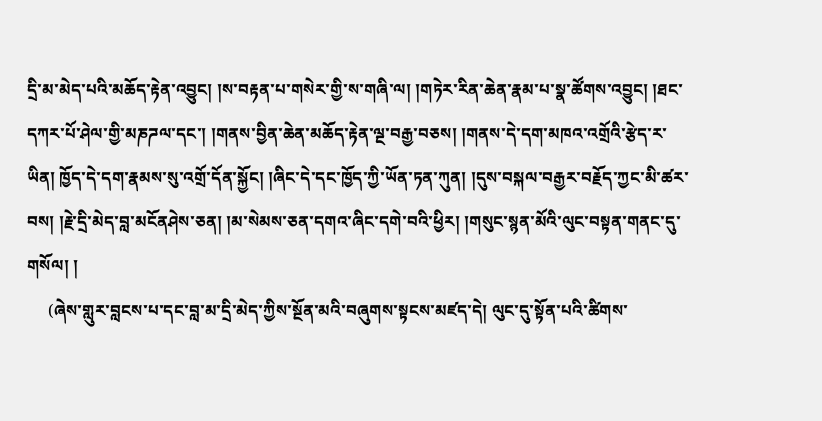དྲི་མ་མེད་པའི་མཆོད་རྟེན་འབྱུང། །ས་བརྟན་པ་གསེར་གྱི་ས་གཞི་ལ། །གཏེར་རིན་ཆེན་རྣམ་པ་སྣ་ཚོགས་འབྱུང། །ཐང་དཀར་པོ་ཤེལ་གྱི་མཎཌལ་དང་། །གནས་བྱིན་ཆེན་མཆོད་རྟེན་ལྔ་བརྒྱ་བཅས། །གནས་དེ་དག་མཁའ་འགྲོའི་རྩེད་ར་ཡིན། ཁྱོད་དེ་དག་རྣམས་སུ་འགྲོ་དོན་སྐྱོང། །ཞིང་དེ་དང་ཁྱོད་ཀྱི་ཡོན་ཏན་ཀུན། །དུས་བསྐལ་བརྒྱར་བརྗོད་ཀྱང་མི་ཚར་བས། །རྗེ་དྲི་མེད་བླ་མངོནཤེས་ཅན། །མ་སེམས་ཅན་དགའ་ཞིང་དགེ་བའི་ཕྱིར། །གསུང་སྙན་མོའི་ལུང་བསྟན་གནང་དུ་གསོལ། །
     (ཞེས་གླུར་བླངས་པ་དང་བླ་མ་དྲི་མེད་ཀྱིས་སྔོན་མའི་བཞུགས་སྟངས་མཛད་དེ། ལུང་དུ་སྟོན་པའི་ཚིགས་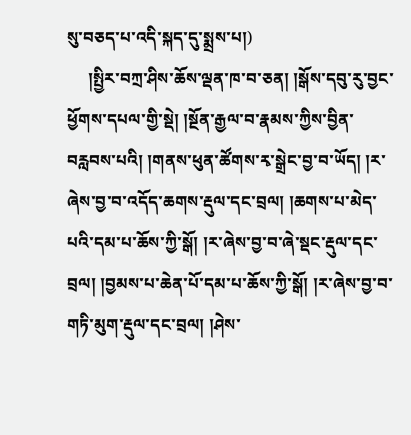སུ་བཅད་པ་འདི་སྐད་དུ་སྨྲས་པ།)
     །སྤྱིར་བཀྲ་ཤིས་ཆོས་ལྡན་ཁ་བ་ཅན། །སྒོས་དབུ་རུ་བྱང་ཕྱོགས་དཔལ་གྱི་སྡེ། །སྔོན་རྒྱལ་བ་རྣམས་ཀྱིས་བྱིན་བརླབས་པའི། །གནས་ཕུན་ཚོགས་རྭ་སྒྲེང་བྱ་བ་ཡོད། །ར་ཞེས་བྱ་བ་འདོད་ཆགས་རྡུལ་དང་བྲལ། །ཆགས་པ་མེད་པའི་དམ་པ་ཆོས་ཀྱི་སྒོ། །ར་ཞེས་བྱ་བ་ཞེ་སྡང་རྡུལ་དང་བྲལ། །བྱམས་པ་ཆེན་པོ་དམ་པ་ཆོས་ཀྱི་སྒོ། །ར་ཞེས་བྱ་བ་གཏི་མུག་རྡུལ་དང་བྲལ། །ཤེས་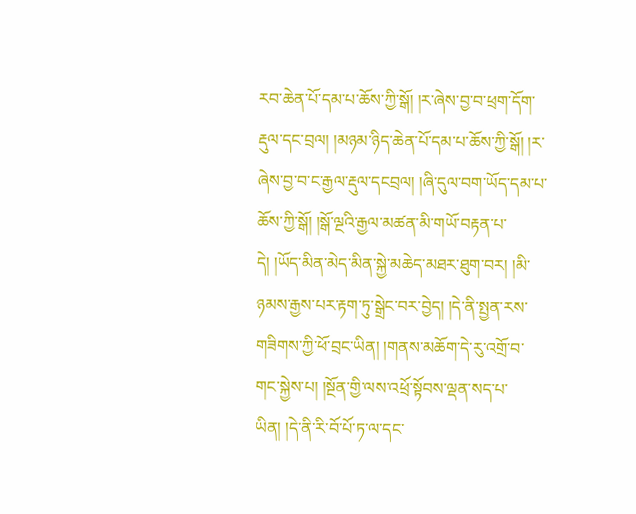རབ་ཆེན་པོ་དམ་པ་ཆོས་ཀྱི་སྒོ། །ར་ཞེས་བྱ་བ་ཕྲག་དོག་རྡུལ་དང་བྲལ། །མཉམ་ཉིད་ཆེན་པོ་དམ་པ་ཆོས་ཀྱི་སྒོ། །ར་ཞེས་བྱ་བ་ང་རྒྱལ་རྡུལ་དངབྲལ། །ཞི་དུལ་བག་ཡོད་དམ་པ་ཆོས་ཀྱི་སྒོ། །སྒོ་ལྔའི་རྒྱལ་མཚན་མི་གཡོ་བརྟན་པ་དེ། །ཡོད་མིན་མེད་མིན་སྐྱེ་མཆེད་མཐར་ཐུག་བར། །མི་ཉམས་རྒྱས་པར་རྟག་ཏུ་སྒྲེང་བར་བྱེད། །དེ་ནི་སྤྱན་རས་གཟིགས་ཀྱི་ཕོ་བྲང་ཡིན། །གནས་མཆོག་དེ་རུ་འགྲོ་བ་གང་སྐྱེས་པ། །སྔོན་གྱི་ལས་འཕྲོ་སྟོབས་ལྡན་སད་པ་ཡིན། །དེ་ནི་རི་བོ་པོ་ཏ་ལ་དང་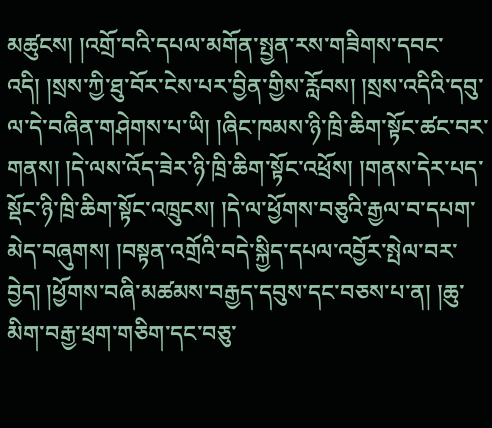མཚུངས། །འགྲོ་བའི་དཔལ་མགོན་སྤྱན་རས་གཟིགས་དབང་འདི། །སྲས་ཀྱི་ཐུ་བོར་ངེས་པར་བྱིན་གྱིས་རློབས། །སྲས་འདིའི་དབུ་ལ་དེ་བཞིན་གཤེགས་པ་ཡི། །ཞིང་ཁམས་ཉི་ཁྲི་ཆིག་སྟོང་ཚང་བར་གནས། །དེ་ལས་འོད་ཟེར་ཉི་ཁྲི་ཆིག་སྟོང་འཕྲོས། །གནས་དེར་པད་སྡོང་ཉི་ཁྲི་ཆིག་སྟོང་འཁྲུངས། །དེ་ལ་ཕྱོགས་བཅུའི་རྒྱལ་བ་དཔག་མེད་བཞུགས། །བསྟན་འགྲོའི་བདེ་སྐྱིད་དཔལ་འབྱོར་སྤེལ་བར་བྱེད། །ཕྱོགས་བཞི་མཚམས་བརྒྱད་དབུས་དང་བཅས་པ་ན། །ཆུ་མིག་བརྒྱ་ཕྲག་གཅིག་དང་བཅུ་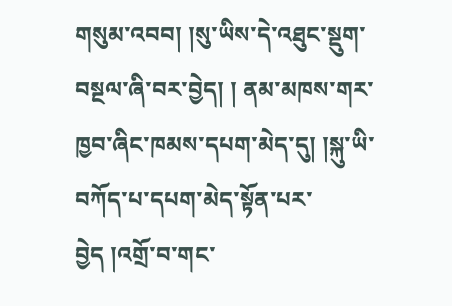གསུམ་འབབ། །སུ་ཡིས་དེ་འཐུང་སྡུག་བསྔལ་ཞི་བར་བྱེད། ། ནམ་མཁས་གར་ཁྱབ་ཞིང་ཁམས་དཔག་མེད་དུ། །སྐུ་ཡི་བཀོད་པ་དཔག་མེད་སྟོན་པར་བྱེད །འགྲོ་བ་གང་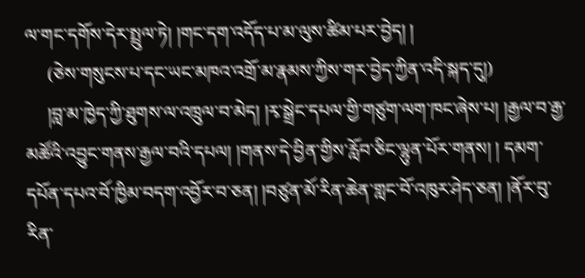ལ་གང་དགོས་དེར་སྤྲུལ་ཏེ། །གང་དག་འདོད་པ་མ་ལུས་ཚིམ་པར་བྱེད། །
     (ཅེས་གསུངས་པ་དང་ཡང་མཁའ་འགྲོ་མ་རྣམས་ཀྱིས་གར་བྱེད་ཀྱིན་འདི་སྐད་དུ།)
     །བླ་མ་ཁྱེད་ཀྱི་ཐུགས་ལ་འཁྲུལ་བ་མེད། །རྭ་སྒྲེང་དཔལ་གྱི་གཙུག་ལག་ཁང་ཞེས་པ། །རྒྱལ་བ་རྒྱ་མཚོའི་འབྱུང་གནས་རྒྱལ་བའི་དཔལ། །གནས་དེ་བྱིན་གྱིས་རློབ་ཅིང་ལྷུན་པོར་གནས། ། དམག་དཔོན་དཔའ་བོ་ཁྱིམ་བདག་འབྱོར་བ་ཅན། །བཙུན་མོ་རིན་ཆེན་གླང་བོ་འཁུར་ཤེད་ཅན། །ནོར་བུ་རིན་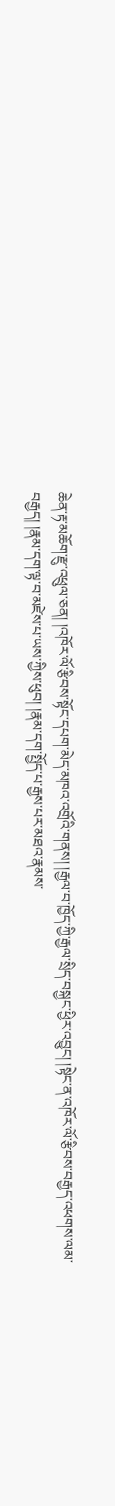ཆེན་རྟ་མཆོག་རྫུ་འཕྲུལ་ཅན། །འཁོར་ལོ་རྩིབས་སྟོང་དཔག་མེད་མཁའ་འགྲོའི་གནས། །རྒྱལ་བ་ཁྱོད་ཀྱི་རྒྱལ་སྲིད་བསྐྱང་ཕྱིར་འབྱུང། །སྟེང་ན་འཁོར་ལོ་རྩིབས་བརྒྱད་འཕགས་ལམ་བརྒྱད། །རྣམ་དག་ལྟ་བ་མཛེས་པ་ཡས་ཀྱིས་ཕུབ། །རྣམ་དག་སྤྱོད་པ་རྒྱས་པར་མཐའ་རྣམས་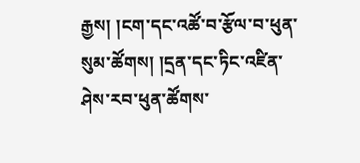རྒྱས། །ངག་དང་འཚོ་བ་རྩོལ་བ་ཕུན་སུམ་ཚོགས། །དྲན་དང་ཏིང་འཛིན་ཤེས་རབ་ཕུན་ཚོགས་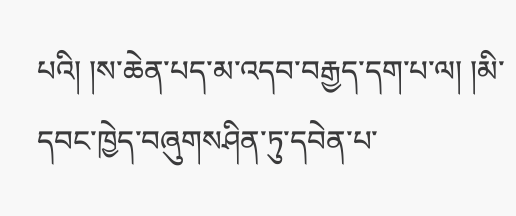པའི། །ས་ཆེན་པད་མ་འདབ་བརྒྱད་དག་པ་ལ། །མི་དབང་ཁྱེད་བཞུགསཤིན་ཏུ་དབེན་པ་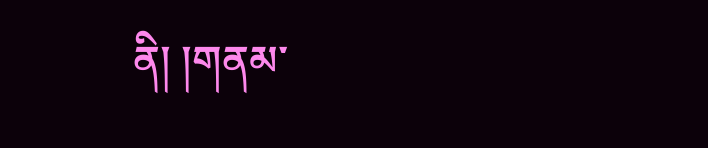ནི། །གནམ་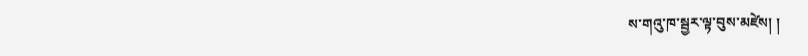ས་གའུ་ཁ་སྦྱར་ལྟ་བུས་མཛེས། །